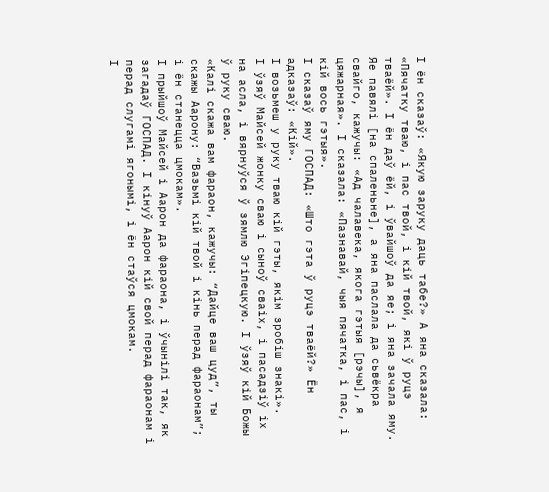І ён сказаў: «Якую заруку даць табе?» А яна сказала: «Пячатку тваю, і пас твой, і кій твой, які ў руцэ тваёй». І ён даў ёй, і ўвайшоў да яе; і яна зачала яму.
Яе павялі [на спаленьне], а яна паслала да сьвёкра свайго, кажучы: «Ад чалавека, якога гэтыя [рэчы], я цяжарная». І сказала: «Пазнавай, чыя пячатка, і пас, і кій вось гэтыя».
І сказаў яму ГОСПАД: «Што гэта ў руцэ тваёй?» Ён адказаў: «Кій».
І возьмеш у руку тваю кій гэты, якім зробіш знакі».
І ўзяў Майсей жонку сваю і сыноў сваіх, і пасадзіў іх на асла, і вярнуўся ў зямлю Эгіпецкую. І ўзяў кій Божы ў руку сваю.
«Калі скажа вам фараон, кажучы: “Дайце ваш цуд”, ты скажы Аарону: “Вазьмі кій твой і кінь перад фараонам”; і ён станецца цмокам».
І прыйшоў Майсей і Аарон да фараона, і ўчынілі так, як загадаў ГОСПАД. І кінуў Аарон кій свой перад фараонам і перад слугамі ягонымі, і ён стаўся цмокам.
І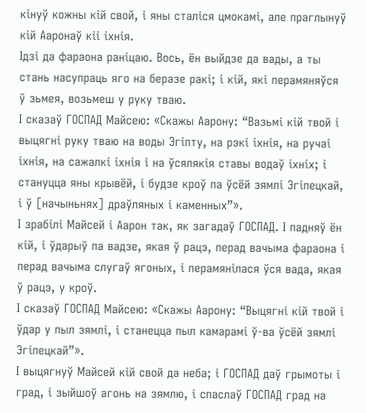кінуў кожны кій свой, і яны сталіся цмокамі, але праглынуў кій Ааронаў кіі іхнія.
Ідзі да фараона раніцаю. Вось, ён выйдзе да вады, а ты стань насупраць яго на беразе ракі; і кій, які перамяняўся ў зьмея, возьмеш у руку тваю.
І сказаў ГОСПАД Майсею: «Скажы Аарону: “Вазьмі кій твой і выцягні руку тваю на воды Эгіпту, на рэкі іхнія, на ручаі іхнія, на сажалкі іхнія і на ўсялякія ставы водаў іхніх; і стануцца яны крывёй, і будзе кроў па ўсёй зямлі Эгіпецкай, і ў [начыньнях] драўляных і каменных”».
І зрабілі Майсей і Аарон так, як загадаў ГОСПАД. І падняў ён кій, і ўдарыў па вадзе, якая ў рацэ, перад вачыма фараона і перад вачыма слугаў ягоных, і перамянілася ўся вада, якая ў рацэ, у кроў.
І сказаў ГОСПАД Майсею: «Скажы Аарону: “Выцягні кій твой і ўдар у пыл зямлі, і станецца пыл камарамі ў-ва ўсёй зямлі Эгіпецкай”».
І выцягнуў Майсей кій свой да неба; і ГОСПАД даў грымоты і град, і зыйшоў агонь на зямлю, і спаслаў ГОСПАД град на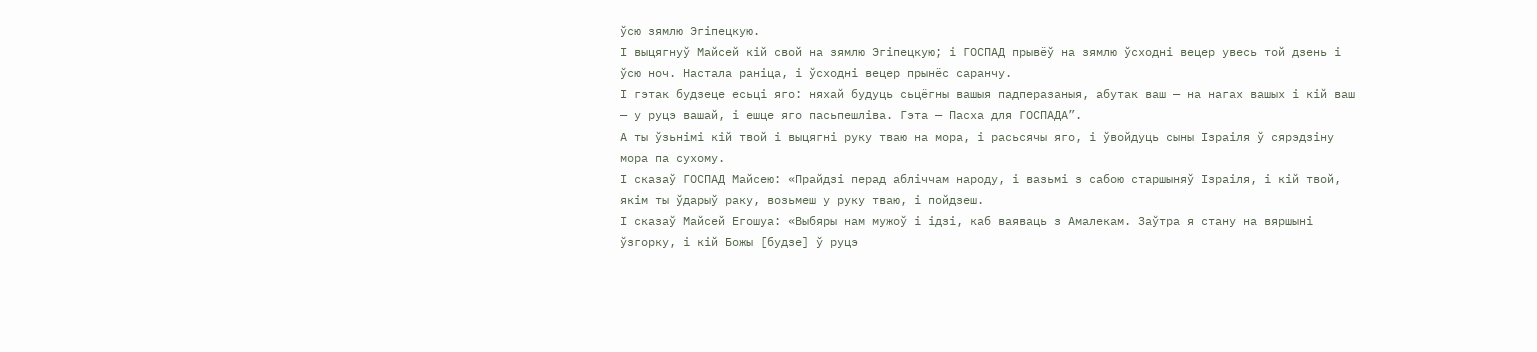ўсю зямлю Эгіпецкую.
І выцягнуў Майсей кій свой на зямлю Эгіпецкую; і ГОСПАД прывёў на зямлю ўсходні вецер увесь той дзень і ўсю ноч. Настала раніца, і ўсходні вецер прынёс саранчу.
І гэтак будзеце есьці яго: няхай будуць сьцёгны вашыя падперазаныя, абутак ваш — на нагах вашых і кій ваш — у руцэ вашай, і ешце яго пасьпешліва. Гэта — Пасха для ГОСПАДА”.
А ты ўзьнімі кій твой і выцягні руку тваю на мора, і расьсячы яго, і ўвойдуць сыны Ізраіля ў сярэдзіну мора па сухому.
І сказаў ГОСПАД Майсею: «Прайдзі перад абліччам народу, і вазьмі з сабою старшыняў Ізраіля, і кій твой, якім ты ўдарыў раку, возьмеш у руку тваю, і пойдзеш.
І сказаў Майсей Егошуа: «Выбяры нам мужоў і ідзі, каб ваяваць з Амалекам. Заўтра я стану на вяршыні ўзгорку, і кій Божы [будзе] ў руцэ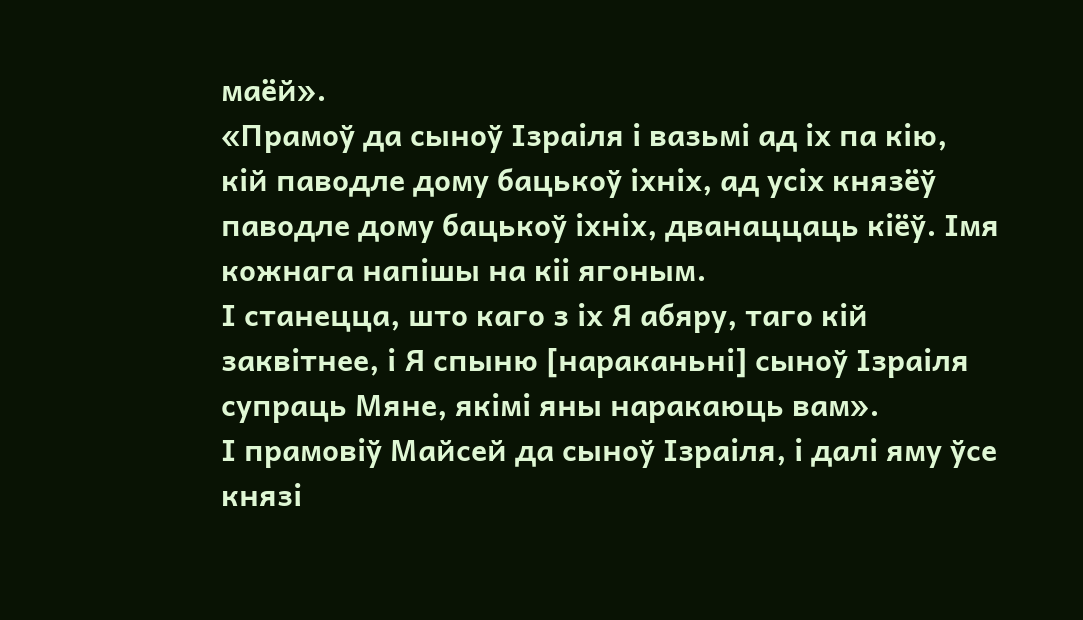маёй».
«Прамоў да сыноў Ізраіля і вазьмі ад іх па кію, кій паводле дому бацькоў іхніх, ад усіх князёў паводле дому бацькоў іхніх, дванаццаць кіёў. Імя кожнага напішы на кіі ягоным.
І станецца, што каго з іх Я абяру, таго кій заквітнее, і Я спыню [нараканьні] сыноў Ізраіля супраць Мяне, якімі яны наракаюць вам».
І прамовіў Майсей да сыноў Ізраіля, і далі яму ўсе князі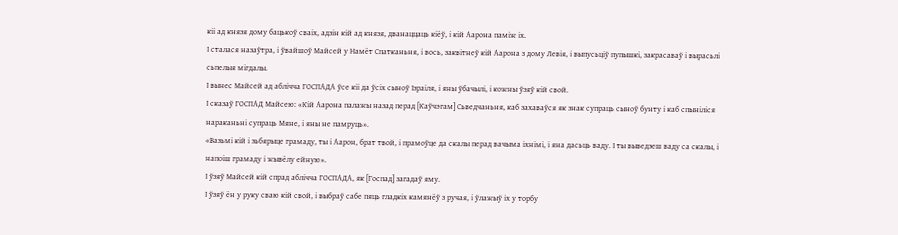кіі ад князя дому бацькоў сваіх, адзін кій ад князя, дванаццаць кіёў, і кій Аарона паміж іх.
І сталася назаўтра, і ўвайшоў Майсей у Намёт Спатканьня, і вось, заквітнеў кій Аарона з дому Левія, і выпусьціў пупышкі, закрасаваў і вырасьлі сьпелыя мігдалы.
І вынес Майсей ад аблічча ГОСПАДА ўсе кіі да ўсіх сыноў Ізраіля, і яны ўбачылі, і кожны ўзяў кій свой.
І сказаў ГОСПАД Майсею: «Кій Аарона палажы назад перад [Каўчэгам] Сьведчаньня, каб захаваўся як знак супраць сыноў бунту і каб спыніліся нараканьні супраць Мяне, і яны не памруць».
«Вазьмі кій і зьбярыце грамаду, ты і Аарон, брат твой, і прамоўце да скалы перад вачыма іхнімі, і яна дасьць ваду. І ты выведзеш ваду са скалы, і напоіш грамаду і жывёлу ейную».
І ўзяў Майсей кій спрад аблічча ГОСПАДА, як [Госпад] загадаў яму.
І ўзяў ён у руку сваю кій свой, і выбраў сабе пяць гладкіх камянёў з ручая, і ўлажыў іх у торбу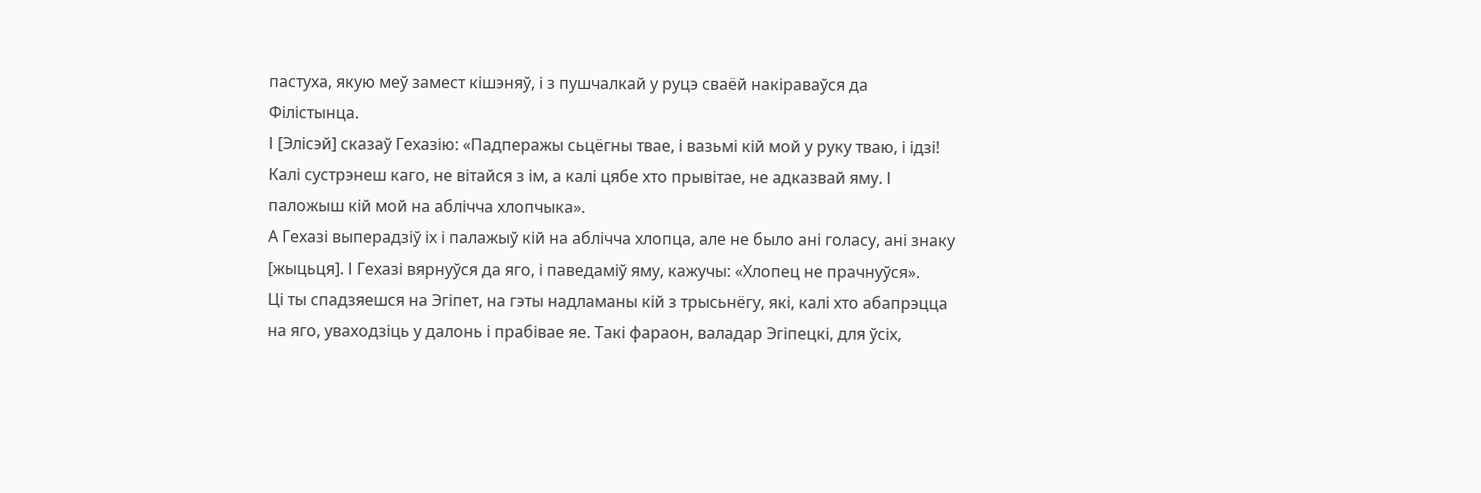пастуха, якую меў замест кішэняў, і з пушчалкай у руцэ сваёй накіраваўся да Філістынца.
І [Элісэй] сказаў Гехазію: «Падперажы сьцёгны твае, і вазьмі кій мой у руку тваю, і ідзі! Калі сустрэнеш каго, не вітайся з ім, а калі цябе хто прывітае, не адказвай яму. І паложыш кій мой на аблічча хлопчыка».
А Гехазі выперадзіў іх і палажыў кій на аблічча хлопца, але не было ані голасу, ані знаку [жыцьця]. І Гехазі вярнуўся да яго, і паведаміў яму, кажучы: «Хлопец не прачнуўся».
Ці ты спадзяешся на Эгіпет, на гэты надламаны кій з трысьнёгу, які, калі хто абапрэцца на яго, уваходзіць у далонь і прабівае яе. Такі фараон, валадар Эгіпецкі, для ўсіх,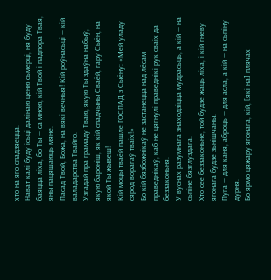хто на яго спадзяецца.
Нават калі буду ісьці далінаю ценю сьмерці, ня буду баяцца ліха, бо Ты — са мною, кій Твой і падпора Твая, яны пацяшаюць мяне.
Пасад Твой, Божа, на вякі вечныя! Кій роўнасьці — кій валадарства Твайго.
Узгадай пра грамаду Тваю, якую Ты здаўна набыў, якую бароніш, як кій спадчыны Сваёй, гару Сыён, на якой Ты жывеш!
Кій моцы тваёй пашле ГОСПАД з Сыёну: «Мей уладу сярод ворагаў тваіх!»
Бо кій бязбожнікаў не застанецца над лёсам праведнікаў, каб не цягнулі праведнікі рук сваіх да беззаконьня.
У вуснах разумнага знаходзіцца мудрасьць, а кій — на сьпіне бязглуздага.
Хто сее беззаконьне, той будзе жаць ліха, і кій гневу ягонага будзе зьнішчаны.
Пуга — для каня, аброць — для асла, а кій — на сьпіну дурня.
Бо ярмо цяжару ягонага, кій, [які на] плячах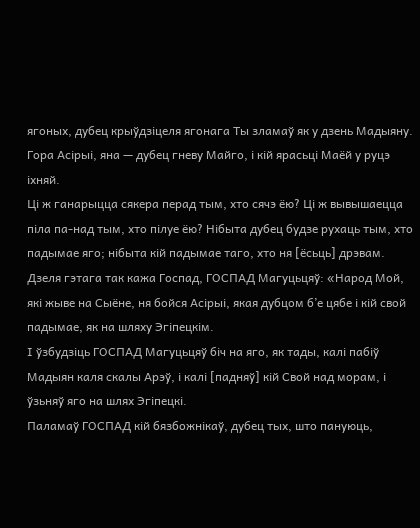ягоных, дубец крыўдзіцеля ягонага Ты зламаў як у дзень Мадыяну.
Гора Асірыі, яна — дубец гневу Майго, і кій ярасьці Маёй у руцэ іхняй.
Ці ж ганарыцца сякера перад тым, хто сячэ ёю? Ці ж вывышаецца піла па-над тым, хто пілуе ёю? Нібыта дубец будзе рухаць тым, хто падымае яго; нібыта кій падымае таго, хто ня [ёсьць] дрэвам.
Дзеля гэтага так кажа Госпад, ГОСПАД Магуцьцяў: «Народ Мой, які жыве на Сыёне, ня бойся Асірыі, якая дубцом б’е цябе і кій свой падымае, як на шляху Эгіпецкім.
І ўзбудзіць ГОСПАД Магуцьцяў біч на яго, як тады, калі пабіў Мадыян каля скалы Арэў, і калі [падняў] кій Свой над морам, і ўзьняў яго на шлях Эгіпецкі.
Паламаў ГОСПАД кій бязбожнікаў, дубец тых, што пануюць,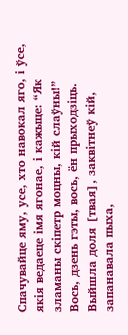Спачувайце яму, усе, хто навокал яго, і ўсе, якія ведаеце імя ягонае, і кажыце: “Як зламаны скіпетр моцны, кій слаўны!”
Вось, дзень гэты, вось, ён прыходзіць. Выйшла доля [твая], заквітнеў кій, запанавала пыха,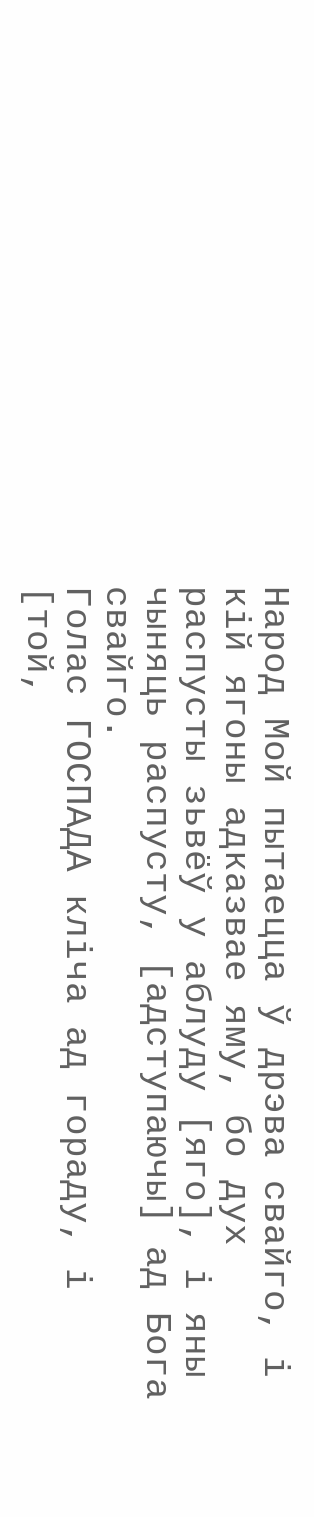Народ Мой пытаецца ў дрэва свайго, і кій ягоны адказвае яму, бо дух распусты зьвёў у аблуду [яго], і яны чыняць распусту, [адступаючы] ад Бога свайго.
Голас ГОСПАДА кліча ад гораду, і [той,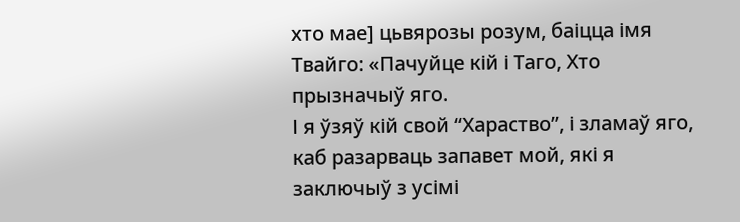хто мае] цьвярозы розум, баіцца імя Твайго: «Пачуйце кій і Таго, Хто прызначыў яго.
І я ўзяў кій свой “Хараство”, і зламаў яго, каб разарваць запавет мой, які я заключыў з усімі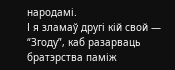народамі.
І я зламаў другі кій свой — “Згоду”, каб разарваць братэрства паміж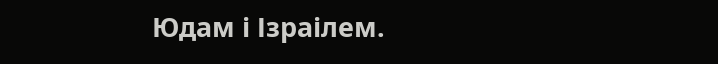Юдам і Ізраілем.